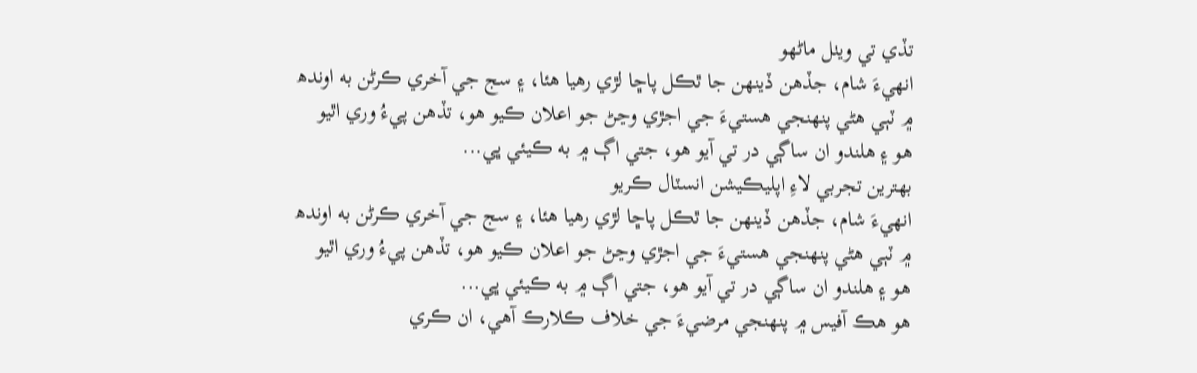تڏي تي ويٺل ماڻهو
انهيءَ شام، جڏهن ڏينهن جا ٿڪل پاڇا لڙي رهيا هئا، ۽ سج جي آخري ڪرڻن به اوندھ ۾ ٽٻي هڻي پنهنجي هستيءَ جي اجڙي وڃڻ جو اعلان ڪيو هو، تڏهن پيءُ وري اٿيو هو ۽ هلندو ان ساڳي در تي آيو هو، جتي اڳ ۾ به ڪيئي ڀي...
بهترين تجربي لاءِ اپليڪيشن انسٽال ڪريو
انهيءَ شام، جڏهن ڏينهن جا ٿڪل پاڇا لڙي رهيا هئا، ۽ سج جي آخري ڪرڻن به اوندھ ۾ ٽٻي هڻي پنهنجي هستيءَ جي اجڙي وڃڻ جو اعلان ڪيو هو، تڏهن پيءُ وري اٿيو هو ۽ هلندو ان ساڳي در تي آيو هو، جتي اڳ ۾ به ڪيئي ڀي...
هو هڪ آفيس ۾ پنهنجي مرضيءَ جي خلاف ڪلارڪ آهي، ان ڪري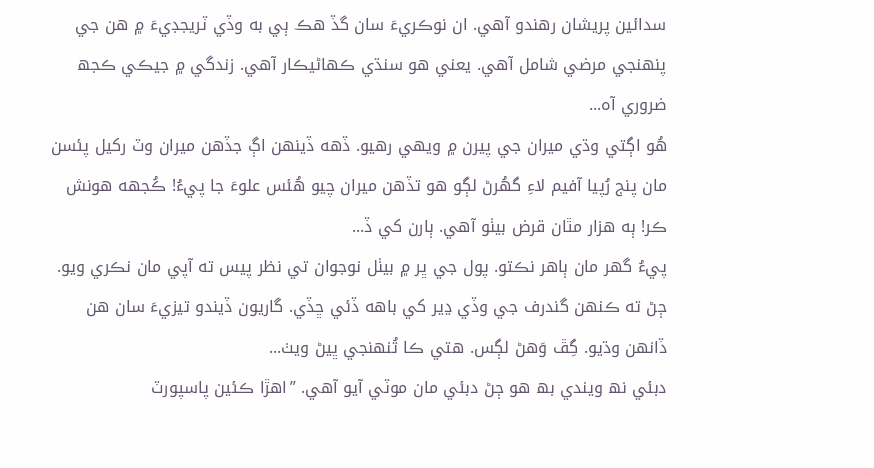سدائين پريشان رهندو آهي. ان نوڪريءَ سان گڏ هڪ ٻي به وڏي ٽريجڊيءَ ۾ هن جي پنهنجي مرضي شامل آهي. يعني هو سنڌي ڪهاڻيڪار آهي. زندگي ۾ جيڪي ڪجھ ضروري آه...
هُو اڳتي وڌي ميران جي پيرن ۾ ويھي رهيو. ڏهه ڏينھن اڳ جڏهن ميران وٽ رکيل پئسن مان پنج رُپيا آفيم لاءِ گهُرڻ لڳو هو تڏهن ميران چيو هُئس علوءَ جا پيءُ! ڪُجهه هونش ڪر! ٻه هزار مٿان قرض بيٺو آهي. ٻارن کي ڏ...
پيءُ گهر مان ٻاهر نڪتو. پول جي ڀر ۾ بيٺل نوجوان تي نظر پيس ته آپي مان نڪري ويو. ڄڻ ته ڪنھن گندرف جي وڏي ڍير کي باهه ڏئي ڇڏي. گاريون ڏيندو تيزيءَ سان هن ڏانھن وڌيو. گِڦ وَهڻ لڳس. هتي ڪا تُنھنجي ڀيڻ ويٺ...
دبئي نھ ويندي بھ ھو ڄڻ دبئي مان موٽي آيو آھي. ”اھڙا ڪئين پاسپورٽ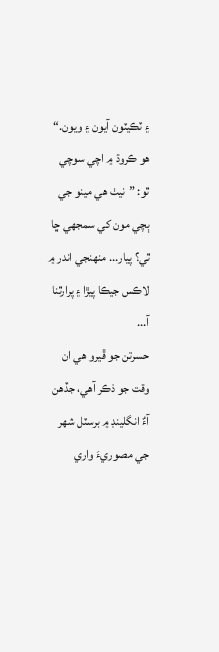۽ ٽڪيٽون آيون ۽ ويون.“ ھو ڪروڌ ۾ اچي سوچي ٿو: ”نيٺ ھي مينو جي ٻچي مون کي سمجھي ڇا ٿي؟ پيار... منھنجي اندر ۾ لاڪس جيڪا پيڙا ۽ پرارٿنا آ...
حسرتن جو ڦيرو هي ان وقت جو ذڪر آهي، جڏهن آءٌ انگلينڊ ۾ برسٽل شهر جي مصوريءَ واري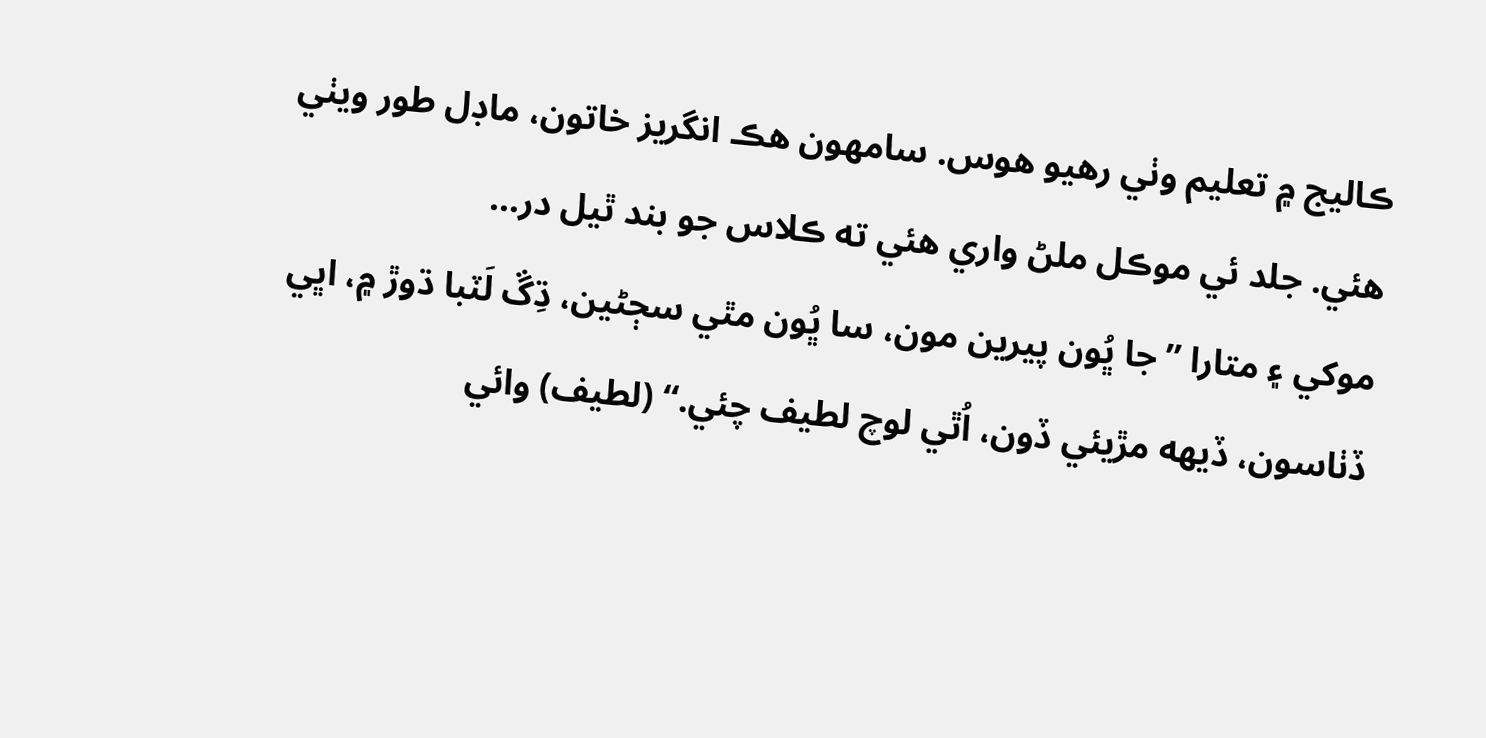ڪاليج ۾ تعليم وٺي رهيو هوس. سامهون هڪ انگريز خاتون، ماڊل طور ويٺي هئي. جلد ئي موڪل ملڻ واري هئي ته ڪلاس جو بند ٿيل در...
موکي ۽ متارا ”جا ڀُون پيرين مون، سا ڀُون مٿي سڄڻين، ڌِڱ لَٽبا ڌوڙ ۾، اڀي ڏٺاسون، ڏيهه مڙيئي ڏون، اُٿي لوچ لطيف چئي.“ (لطيف) وائي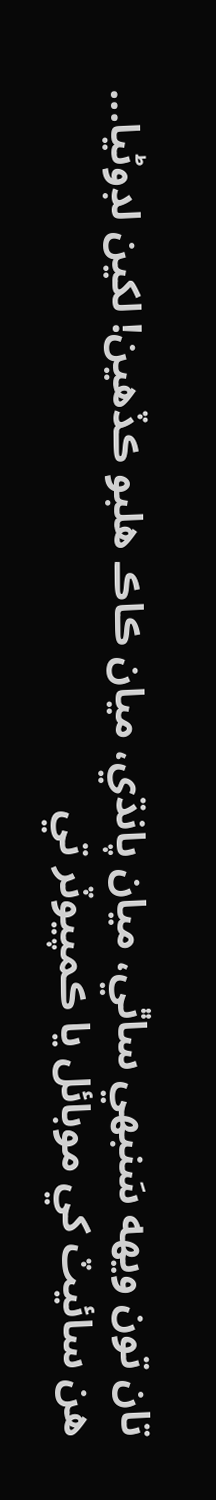تان تون ويهه سَنبهي ساٿي، ميان پانڌي، ميان ڪاڪ هلبو ڪڏهين! لکين لڊوڻيا...
هن سائيٽ کي موبائل يا ڪمپيوٽر تي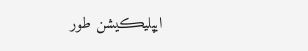ايپليڪيشن طور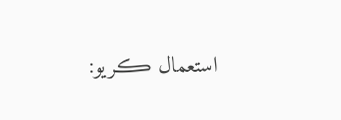استعمال ڪريو: